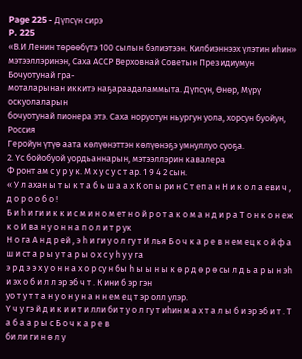Page 225 - Дүпсүн сирэ
P. 225
«В.И Ленин төрөөбүтэ 100 сылын бэлиэтээн. Килбиэннээх үлэтин иһин»
мэтээллэринэн, Саха АССР Верховнай Советын Президиумун Бочуотунай гра-
моталарынан иккитэ наҕараадаламмыта. Дүпсүн, Өнөр, Мүрү оскуолаларын
бочуотунай пионера этэ. Саха норуотун ньургун уола, хорсун буойун, Россия
Геройун үтүө аата көлүөнэттэн көлүөнэҕэ умнуллуо суоҕа.
2. Үс бойобуой уордьаннарын, мэтээллэрин кавалера
Ф ронт ам с у р у к. М х у с у с т ар. 1 9 4 2 сын.
« У л ахан ы т ы к т а б ь ш а а х К оп ы ри н С т еп а н Н и к о л а еви ч , д о р о о б о !
Б и һ и ги и к к и с м и н о м ет н о й р о т а к о м а н д и р а Т о н к о н еж к о И ва н у о н н а п о л и т р ук
Н о га А н д р ей , э һ и ги у о л гу т И лья Б о ч к а р е в н ем ец к о й ф а ш и ст а р ы у т а р ы о х с у һ у у га
э р д э э х у о н н а х о р су н бы һ ы ы н ы к ө р д ө р ө сы л д ь а р ы н эһ и эх о б и л л эр эб ч т . К ини б эр гэн
уо т у т т а н у о н у н а н н ем ец т эр олл улэр.
Ү ч у гэ й д и к и и т и лли би т у о л гу т иһин м а х т а л ы б и эр эб и т . Т а б а а р ы с Б о ч к а р е в
би ли ги н ө л у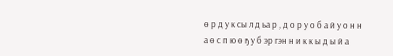ө р д у к сы л д ьа р , д о р у о б а й у о н н а ө с п ю ө ҕ у б эр гэн н и к к ы д ы й а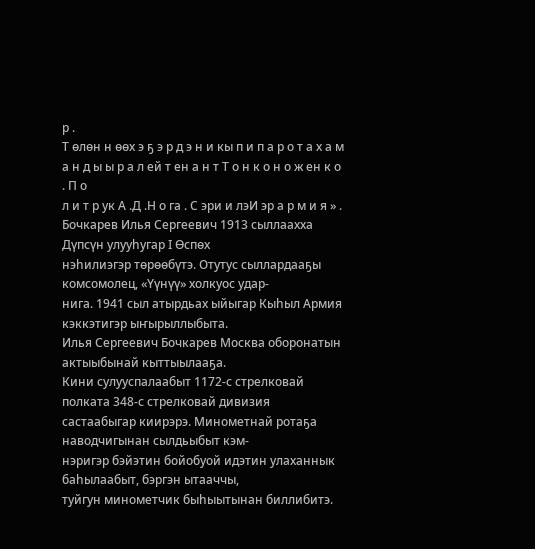р .
Т өлөн н өөх э ҕ э р д э н и кы п и п а р о т а х а м а н д ы ы р а л ей т ен а н т Т о н к о н о ж ен к о . П о
л и т р ук А .Д .Н о га . С эри и лэИ эр а р м и я » .
Бочкарев Илья Сергеевич 1913 сыллаахха Дүпсүн улууһугар I Өспөх
нэһилиэгэр төрөөбүтэ. Отутус сыллардааҕы комсомолец, «Үүнүү» холкуос удар-
нига. 1941 сыл атырдьах ыйыгар Кыһыл Армия кэккэтигэр ыҥырыллыбыта.
Илья Сергеевич Бочкарев Москва оборонатын актыыбынай кыттыылааҕа.
Кини сулууспалаабыт 1172-с стрелковай полката 348-с стрелковай дивизия
састаабыгар киирэрэ. Минометнай ротаҕа наводчигынан сылдьыбыт кэм-
нэригэр бэйэтин бойобуой идэтин улаханнык баһылаабыт, бэргэн ытааччы,
туйгун минометчик быһыытынан биллибитэ.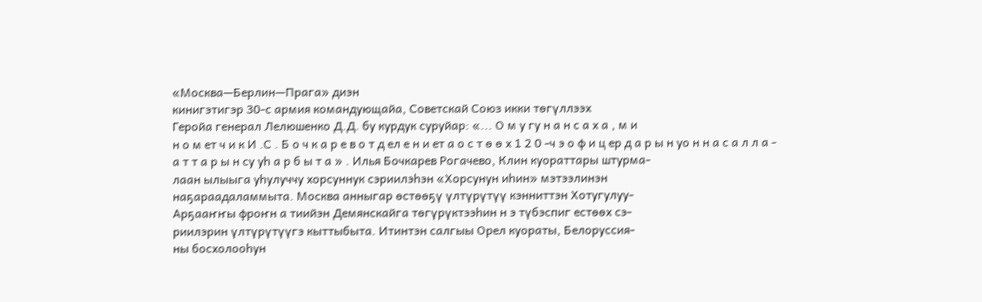«Москва—Берлин—Прага» диэн
кинигэтигэр 30-с армия командующайа, Советскай Союз икки төгүллээх
Геройа генерал Лелюшенко Д.Д. бу курдук суруйар: «... О м у гу н а н с а х а , м и
н о м ет ч и к И .С . Б о ч к а р е в о т д ел е н и ет а о с т ө ө х 1 2 0 -ч э о ф и ц ер д а р ы н уо н н а с а л л а -
а т т а р ы н су уһ а р б ы т а » . Илья Бочкарев Рогачево, Клин куораттары штурма-
лаан ылыыга уһулуччу хорсуннук сэриилэһэн «Хорсунун иһин» мэтээлинэн
наҕараадаламмыта. Москва анныгар өстөөҕү үлтүрүтүү кэнниттэн Хотугулуу-
Арҕааҥҥы фроҥн а тиийэн Демянскайга төгүрүктээһин н э түбэспиг естөөх сэ-
риилэрин үлтүрүтүүгэ кыттыбыта. Итинтэн салгыы Орел куораты, Белоруссия-
ны босхолооһун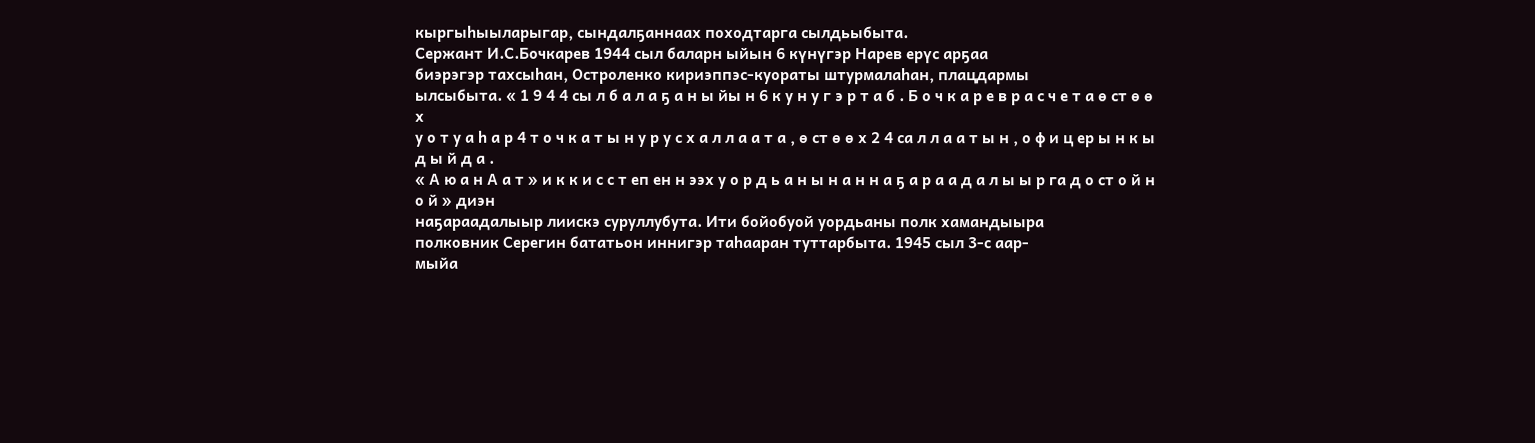кыргыһыыларыгар, сындалҕаннаах походтарга сылдьыбыта.
Сержант И.С.Бочкарев 1944 сыл баларн ыйын 6 күнүгэр Нарев ерүс арҕаа
биэрэгэр тахсыһан, Остроленко кириэппэс-куораты штурмалаһан, плацдармы
ылсыбыта. « 1 9 4 4 сы л б а л а ҕ а н ы йы н 6 к у н у г э р т а б . Б о ч к а р е в р а с ч е т а ө ст ө ө х
у о т у а һ а р 4 т о ч к а т ы н у р у с х а л л а а т а , ө ст ө ө х 2 4 са л л а а т ы н , о ф и ц ер ы н к ы д ы й д а .
« А ю а н А а т » и к к и с с т еп ен н ээх у о р д ь а н ы н а н н а ҕ а р а а д а л ы ы р га д о ст о й н о й » диэн
наҕараадалыыр лиискэ суруллубута. Ити бойобуой уордьаны полк хамандыыра
полковник Серегин бататьон иннигэр таһааран туттарбыта. 1945 сыл 3-с аар-
мыйа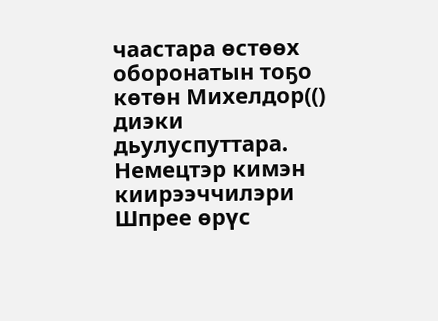чаастара өстөөх оборонатын тоҕо көтөн Михелдор(() диэки дьулуспуттара.
Немецтэр кимэн киирээччилэри Шпрее өрүс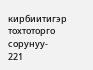кирбиитигэр тохтоторго сорунуу-
221